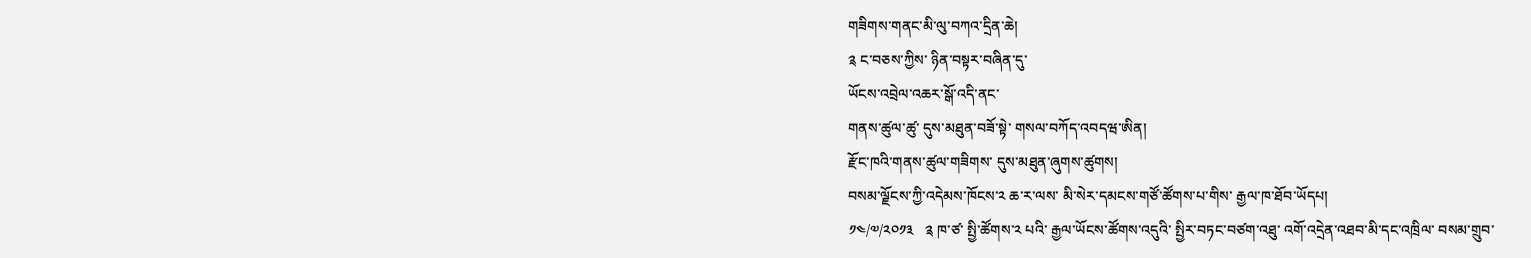གཟིགས་གནང་མི་ལུ་བཀའ་དྲིན་ཆེ།
༉ ང་བཅས་ཀྱིས་ ཉིན་བསྟར་བཞིན་དུ་
ཡོངས་འབྲེལ་འཆར་སྒོ་འདི་ནང་
གནས་ཚུལ་ཚུ་ དུས་མཐུན་བཟོ་སྟེ་ གསལ་བཀོད་འབདཝ་ཨིན།
རྫོང་ཁའི་གནས་ཚུལ་གཟིགས་ དུས་མཐུན་ཞུགས་ཚུགས།
བསམ་ལྗོངས་ཀྱི་འདེམས་ཁོངས་༢ ཆ་ར་ལས་ མི་སེར་དམངས་གཙོ་ཚོགས་པ་གིས་ རྒྱལ་ཁ་ཐོབ་ཡོདཔ།
༡༤/༧/༢༠༡༣   ༉ ཁ་ཙ་ སྤྱི་ཚོགས་༢ པའི་ རྒྱལ་ཡོངས་ཚོགས་འདུའི་ སྤྱིར་བཏང་བཙག་འཐུ་ འགོ་འདྲེན་འཐབ་མི་དང་འཁྲིལ་ བསམ་གྲུབ་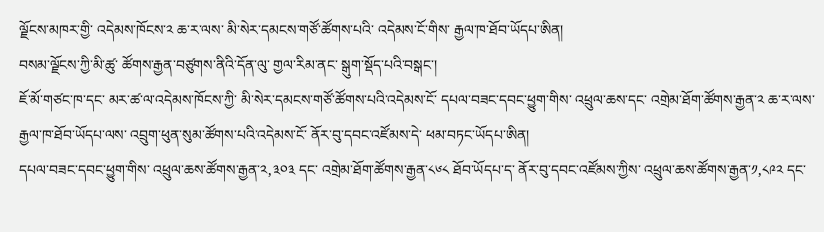ལྗོངས་མཁར་གྱི་ འདེམས་ཁོངས་༢ ཆ་ར་ལས་ མི་སེར་དམངས་གཙོ་ཚོགས་པའི་ འདེམས་ངོ་གིས་ རྒྱལ་ཁ་ཐོབ་ཡོདཔ་ཨིན།
བསམ་ལྗོངས་ཀྱི་མི་ཚུ་ ཚོགས་རྒྱན་བཙུགས་ནིའི་དོན་ལུ་ གྱལ་རིམ་ནང་ སྒུག་སྡོད་པའི་བསྒང་།
ཇོ་མོ་གཙང་ཁ་དང་ མར་ཚ་ལ་འདེམས་ཁོངས་ཀྱི་ མི་སེར་དམངས་གཙོ་ཚོགས་པའི་འདེམས་ངོ་ དཔལ་བཟང་དབང་ཕྱུག་གིས་ འཕྲུལ་ཆས་དང་ འགྲེམ་ཐོག་ཚོགས་རྒྱན་༢ ཆ་ར་ལས་ རྒྱལ་ཁ་ཐོབ་ཡོདཔ་ལས་ འབྲུག་ཕུན་སུམ་ཚོགས་པའི་འདེམས་ངོ་ ནོར་བུ་དབང་འཛོམས་དེ་ ཕམ་བཏང་ཡོདཔ་ཨིན།
དཔལ་བཟང་དབང་ཕྱུག་གིས་ འཕྲུལ་ཆས་ཚོགས་རྒྱན་༢,༣༠༣ དང་ འགྲེམ་ཐོག་ཚོགས་རྒྱན་༨༦༨ ཐོབ་ཡོདཔ་ད་ ནོར་བུ་དབང་འཛོམས་ཀྱིས་ འཕྲུལ་ཆས་ཚོགས་རྒྱན་༡,༨༩༢ དང་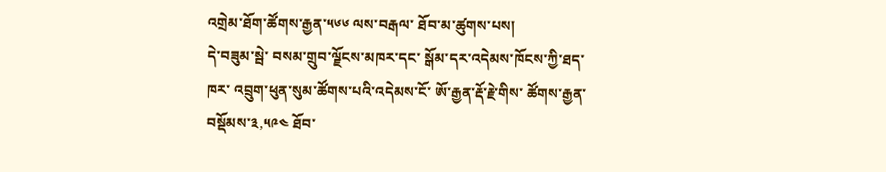འགྲེམ་ཐོག་ཚོགས་རྒྱན་༥༦༦ ལས་བརྒལ་ ཐོབ་མ་ཚུགས་པས།
དེ་བཟུམ་སྦེ་ བསམ་གྲུབ་ལྗོངས་མཁར་དང་ སྒོམ་དར་འདེམས་ཁོངས་ཀྱི་ཐད་ཁར་ འབྲུག་ཕུན་སུམ་ཚོགས་པའི་འདེམས་ངོ་ ཨོ་རྒྱན་རྡོ་རྗེ་གིས་ ཚོགས་རྒྱན་བསྡོམས་༣,༥༩༤ ཐོབ་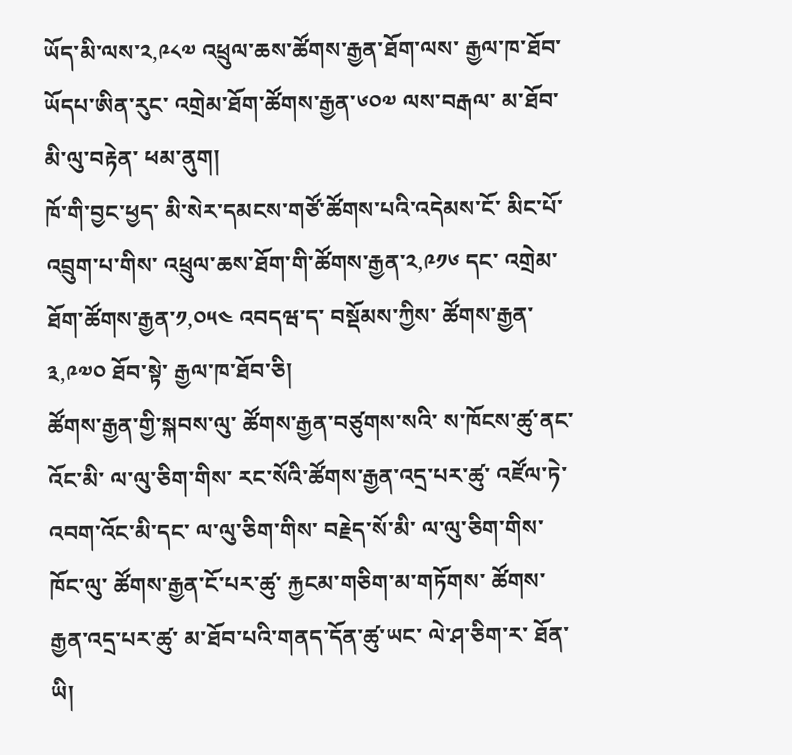ཡོད་མི་ལས་༢,༩༨༧ འཕྲུལ་ཆས་ཚོགས་རྒྱན་ཐོག་ལས་ རྒྱལ་ཁ་ཐོབ་ཡོདཔ་ཨིན་རུང་ འགྲེམ་ཐོག་ཚོགས་རྒྱན་༦༠༧ ལས་བརྒལ་ མ་ཐོབ་མི་ལུ་བརྟེན་ ཕམ་ནུག།
ཁོ་གི་བྱང་ཕྱད་ མི་སེར་དམངས་གཙོ་ཚོགས་པའི་འདེམས་ངོ་ མིང་པོ་འབྲུག་པ་གིས་ འཕྲུལ་ཆས་ཐོག་གི་ཚོགས་རྒྱན་༢,༩༡༦ དང་ འགྲེམ་ཐོག་ཚོགས་རྒྱན་༡,༠༥༤ འབདཝ་ད་ བསྡོམས་ཀྱིས་ ཚོགས་རྒྱན་༣,༩༧༠ ཐོབ་སྟེ་ རྒྱལ་ཁ་ཐོབ་ཅི།
ཚོགས་རྒྱན་གྱི་སྐབས་ལུ་ ཚོགས་རྒྱན་བཙུགས་སའི་ ས་ཁོངས་ཚུ་ནང་འོང་མི་ ལ་ལུ་ཅིག་གིས་ རང་སོའི་ཚོགས་རྒྱན་འདྲ་པར་ཚུ་ འཛོལ་ཏེ་འབག་འོང་མི་དང་ ལ་ལུ་ཅིག་གིས་ བརྗེད་སོ་མི་ ལ་ལུ་ཅིག་གིས་ ཁོང་ལུ་ ཚོགས་རྒྱན་ངོ་པར་ཚུ་ རྐྱངམ་གཅིག་མ་གཏོགས་ ཚོགས་རྒྱན་འདྲ་པར་ཚུ་ མ་ཐོབ་པའི་གནད་དོན་ཚུ་ཡང་ ལེ་ཤ་ཅིག་ར་ ཐོན་ཡི།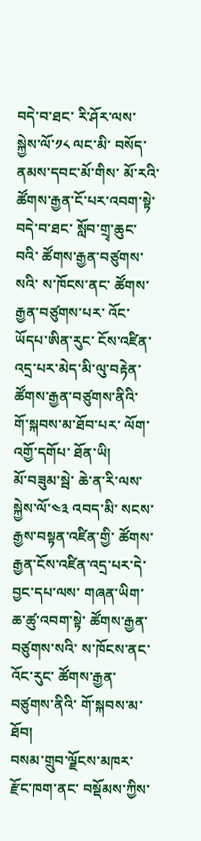བདེ་བ་ཐང་ རི་ཤོར་ལས་ སྐྱེས་ལོ་༡༨ ལང་མི་ བསོད་ནམས་དབང་མོ་གིས་ མོ་རའི་ཚོགས་རྒྱན་ངོ་པར་འབག་སྟེ་ བདེ་བ་ཐང་ སློབ་གྲྭ་ཆུང་བའི་ ཚོགས་རྒྱན་བཙུགས་སའི་ ས་ཁོངས་ནང་ ཚོགས་རྒྱན་བཙུགས་པར་ འོང་ཡོདཔ་ཨིན་རུང་ ངོས་འཛིན་འདྲ་པར་མེད་མི་ལུ་བརྟེན་ ཚོགས་རྒྱན་བཙུགས་ནིའི་ གོ་སྐབས་མ་ཐོབ་པར་ ལོག་འགྱོ་དགོཔ་ ཐོན་ཡི།
མོ་བཟུམ་སྦེ་ ཆེ་ན་རི་ལས་ སྐྱེས་ལོ་༤༣ འབད་མི་ སངས་རྒྱས་བསྟན་འཛིན་གྱི་ ཚོགས་རྒྱན་ངོས་འཛིན་འདྲ་པར་དེ་ བྱང་དཔ་ལས་ གཞན་ཡིག་ཆ་ཚུ་འབག་སྟེ་ ཚོགས་རྒྱན་བཙུགས་སའི་ ས་ཁོངས་ནང་འོང་རུང་ ཚོགས་རྒྱན་བཙུགས་ནིའི་ གོ་སྐབས་མ་ཐོབ།
བསམ་གྲུབ་ལྗོངས་མཁར་རྫོང་ཁག་ནང་ བསྡོམས་ཀྱིས་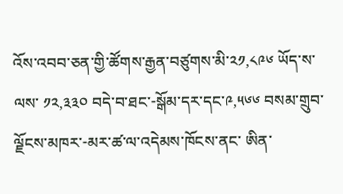འོས་འབབ་ཅན་གྱི་ཚོགས་རྒྱན་བཙུགས་མི་༢༡,༨༩༦ ཡོད་ས་ལས་ ༡༢,༣༣༠ བདེ་བ་ཐང་-སྒོམ་དར་དང་༩,༥༦༦ བསམ་གྲུབ་ལྗོངས་མཁར་-མར་ཚ་ལ་འདེམས་ཁོངས་ནང་ ཨིན་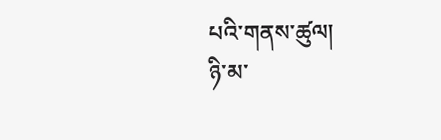པའི་གནས་ཚུལ།
ཉི་མ་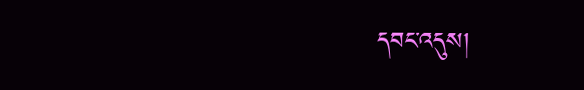དབང་འདུས།